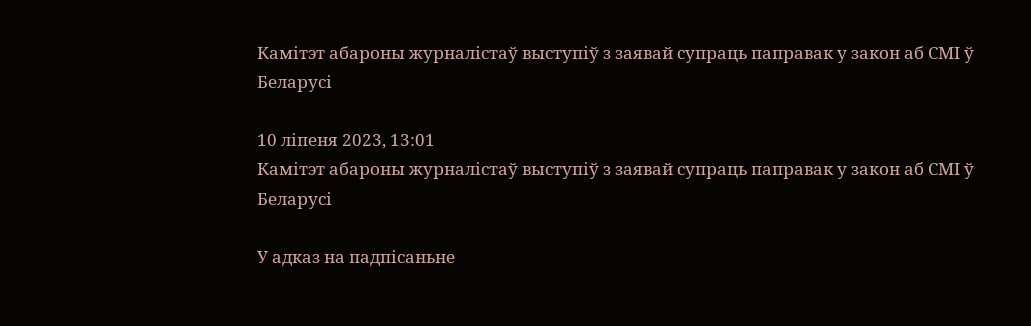Камітэт абароны журналістаў выступіў з заявай супраць паправак у закон аб СМІ ў Беларусі

10 ліпеня 2023, 13:01
Камітэт абароны журналістаў выступіў з заявай супраць паправак у закон аб СМІ ў Беларусі

У адказ на падпісаньне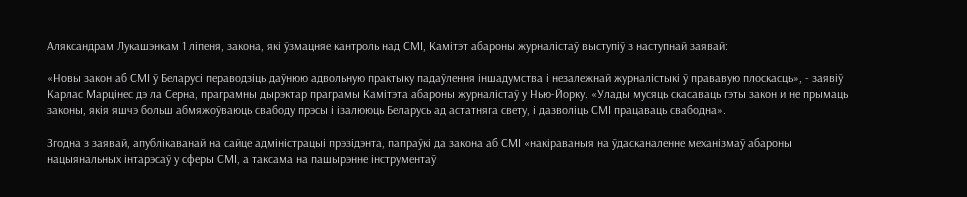Аляксандрам Лукашэнкам 1 ліпеня, закона, які ўзмацняе кантроль над СМІ, Камітэт абароны журналістаў выступіў з наступнай заявай:

«Новы закон аб СМІ ў Беларусі пераводзіць даўнюю адвольную практыку падаўлення іншадумства і незалежнай журналістыкі ў прававую плоскасць», - заявіў Карлас Марцінес дэ ла Серна, праграмны дырэктар праграмы Камітэта абароны журналістаў у Нью-Йорку. «Улады мусяць скасаваць гэты закон и не прымаць законы, якія яшчэ больш абмяжоўваюць свабоду прэсы і ізалююць Беларусь ад астатняга свету, і дазволіць СМІ працаваць свабодна».

Згодна з заявай, апублікаванай на сайце адміністрацыі прэзідэнта, папраўкі да закона аб СМІ «накіраваныя на ўдасканаленне механізмаў абароны нацыянальных інтарэсаў у сферы СМІ, а таксама на пашырэнне інструментаў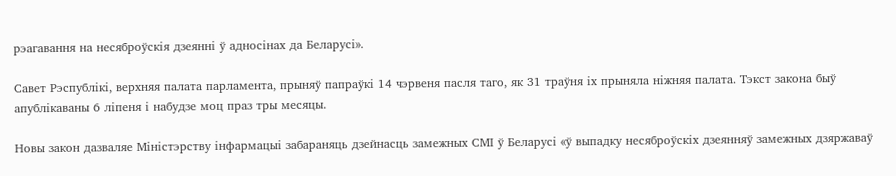рэагавання на несяброўскія дзеянні ў адносінах да Беларусі».

Савет Рэспублікі, верхняя палата парламента, прыняў папраўкі 14 чэрвеня пасля таго, як 31 траўня іх прыняла ніжняя палата. Тэкст закона быў апублікаваны 6 ліпеня і набудзе моц праз тры месяцы.

Новы закон дазваляе Міністэрству інфармацыі забараняць дзейнасць замежных СМІ ў Беларусі «ў выпадку несяброўскіх дзеянняў замежных дзяржаваў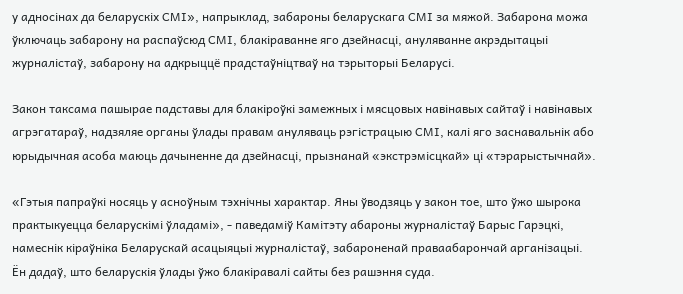у адносінах да беларускіх СМІ», напрыклад, забароны беларускага СМІ за мяжой. Забарона можа ўключаць забарону на распаўсюд СМІ, блакіраванне яго дзейнасці, ануляванне акрэдытацыі журналістаў, забарону на адкрыццё прадстаўніцтваў на тэрыторыі Беларусі.

Закон таксама пашырае падставы для блакіроўкі замежных і мясцовых навінавых сайтаў і навінавых агрэгатараў, надзяляе органы ўлады правам ануляваць рэгістрацыю СМІ, калі яго заснавальнік або юрыдычная асоба маюць дачыненне да дзейнасці, прызнанай «экстрэмісцкай» ці «тэрарыстычнай».

«Гэтыя папраўкі носяць у асноўным тэхнічны характар. Яны ўводзяць у закон тое, што ўжо шырока практыкуецца беларускімі ўладамі», - паведаміў Камітэту абароны журналістаў Барыс Гарэцкі, намеснік кіраўніка Беларускай асацыяцыі журналістаў, забароненай праваабарончай арганізацыі. Ён дадаў, што беларускія ўлады ўжо блакіравалі сайты без рашэння суда.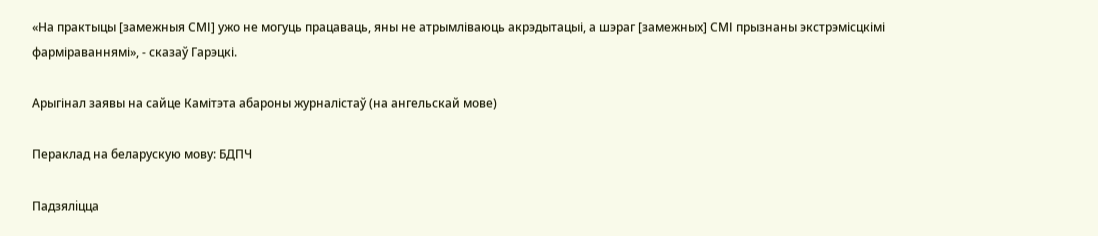«На практыцы [замежныя СМІ] ужо не могуць працаваць, яны не атрымліваюць акрэдытацыі, а шэраг [замежных] СМІ прызнаны экстрэмісцкімі фарміраваннямі», - сказаў Гарэцкі.

Арыгінал заявы на сайце Камітэта абароны журналістаў (на ангельскай мове)

Пераклад на беларускую мову: БДПЧ

Падзялiцца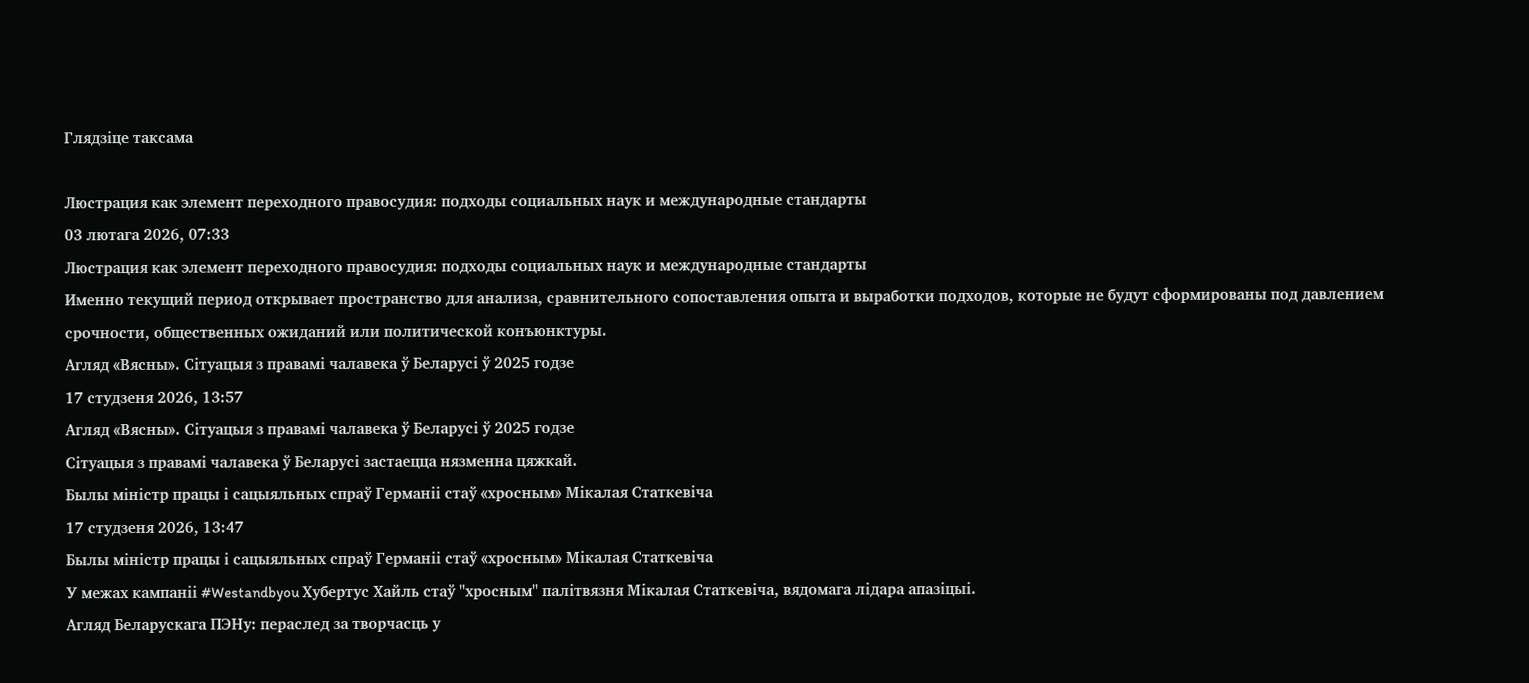Глядзiце таксама

Люстрация как элемент переходного правосудия: подходы социальных наук и международные стандарты
03 лютага 2026, 07:33
Люстрация как элемент переходного правосудия: подходы социальных наук и международные стандарты
Именно текущий период открывает пространство для анализа, сравнительного сопоставления опыта и выработки подходов, которые не будут сформированы под давлением срочности, общественных ожиданий или политической конъюнктуры.
Агляд «Вясны». Сітуацыя з правамі чалавека ў Беларусі ў 2025 годзе
17 студзеня 2026, 13:57
Агляд «Вясны». Сітуацыя з правамі чалавека ў Беларусі ў 2025 годзе
Сітуацыя з правамі чалавека ў Беларусі застаецца нязменна цяжкай.
Былы міністр працы і сацыяльных спраў Германіі стаў «хросным» Мікалая Статкевіча
17 студзеня 2026, 13:47
Былы міністр працы і сацыяльных спраў Германіі стаў «хросным» Мікалая Статкевіча
У межах кампаніі #Westandbyou Хубертус Хайль стаў "хросным" палітвязня Мікалая Статкевіча, вядомага лідара апазіцыі.
Агляд Беларускага ПЭНу: пераслед за творчасць у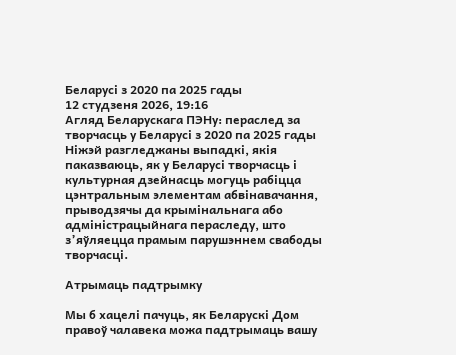Беларусі з 2020 па 2025 гады
12 студзеня 2026, 19:16
Агляд Беларускага ПЭНу: пераслед за творчасць у Беларусі з 2020 па 2025 гады
Ніжэй разгледжаны выпадкі, якія паказваюць, як у Беларусі творчасць і культурная дзейнасць могуць рабіцца цэнтральным элементам абвінавачання, прыводзячы да крымінальнага або адміністрацыйнага пераследу, што з’яўляецца прамым парушэннем свабоды творчасці.

Атрымаць падтрымку

Мы б хацелі пачуць, як Беларускі Дом правоў чалавека можа падтрымаць вашу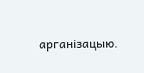арганізацыю.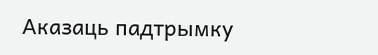Аказаць падтрымку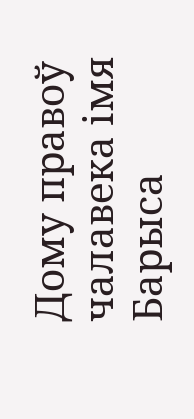Дому правоў чалавека імя Барыса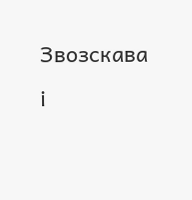Звозскава і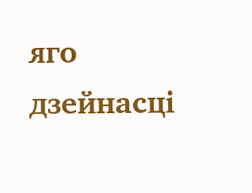яго дзейнасці